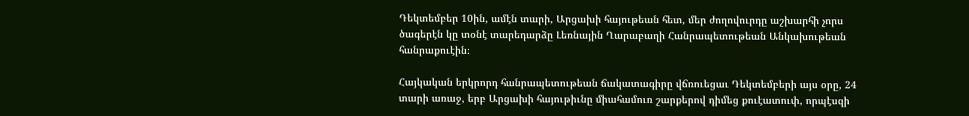Դեկտեմբեր 10ին, ամէն տարի, Արցախի հայութեան հետ, մեր ժողովուրդը աշխարհի չորս ծագերէն կը տօնէ տարեդարձը Լեռնային Ղարաբաղի Հանրապետութեան Անկախութեան հանրաքուէին։

Հայկական երկրորդ հանրապետութեան ճակատագիրը վճռուեցաւ Դեկտեմբերի այս օրը, 24 տարի առաջ, երբ Արցախի հայութիւնը միահամուռ շարքերով դիմեց քուէատուփ, որպէսզի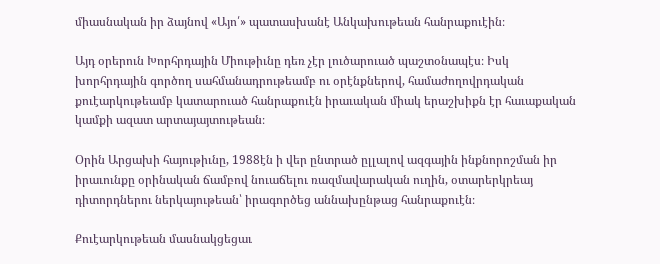միասնական իր ձայնով «Այո՛» պատասխանէ Անկախութեան հանրաքուէին։

Այդ օրերուն Խորհրդային Միութիւնը դեռ չէր լուծարուած պաշտօնապէս։ Իսկ խորհրդային գործող սահմանադրութեամբ ու օրէնքներով, համաժողովրդական քուէարկութեամբ կատարուած հանրաքուէն իրաւական միակ երաշխիքն էր հաւաքական կամքի ազատ արտայայտութեան։

Օրին Արցախի հայութիւնը, 1988էն ի վեր ընտրած ըլլալով ազգային ինքնորոշման իր իրաւունքը օրինական ճամբով նուաճելու ռազմավարական ուղին, օտարերկրեայ դիտորդներու ներկայութեան՝ իրագործեց աննախընթաց հանրաքուէն։

Քուէարկութեան մասնակցեցաւ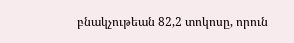բնակչութեան 82,2 տոկոսը, որուն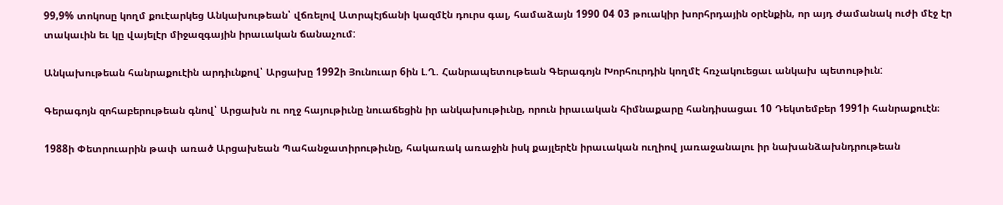99,9% տոկոսը կողմ քուէարկեց Անկախութեան՝ վճռելով Ատրպէյճանի կազմէն դուրս գալ, համաձայն 1990 04 03 թուակիր խորհրդային օրէնքին, որ այդ ժամանակ ուժի մէջ էր տակաւին եւ կը վայելէր միջազգային իրաւական ճանաչում:

Անկախութեան հանրաքուէին արդիւնքով՝ Արցախը 1992ի Յունուար 6ին Լ.Ղ. Հանրապետութեան Գերագոյն Խորհուրդին կողմէ հռչակուեցաւ անկախ պետութիւն:

Գերագոյն զոհաբերութեան գնով՝ Արցախն ու ողջ հայութիւնը նուաճեցին իր անկախութիւնը, որուն իրաւական հիմնաքարը հանդիսացաւ 10 Դեկտեմբեր 1991ի հանրաքուէն։

1988ի Փետրուարին թափ առած Արցախեան Պահանջատիրութիւնը, հակառակ առաջին իսկ քայլերէն իրաւական ուղիով յառաջանալու իր նախանձախնդրութեան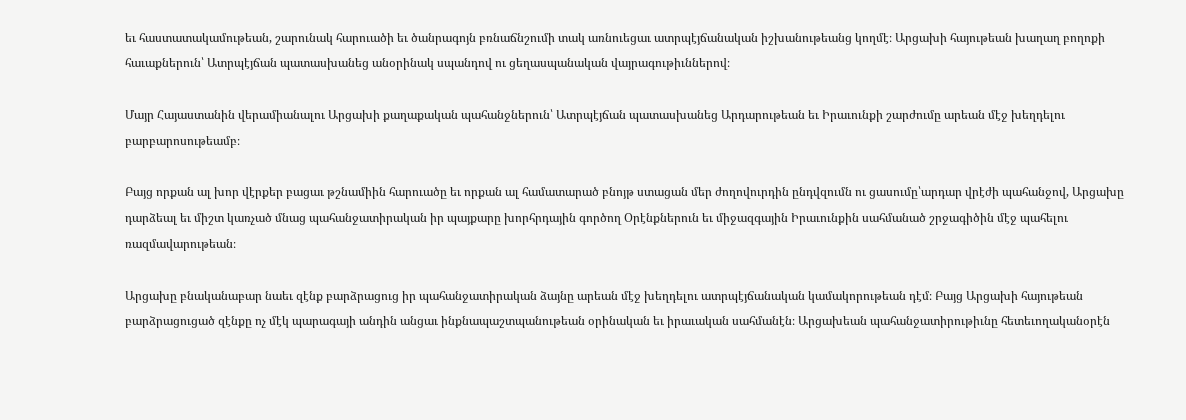եւ հաստատակամութեան, շարունակ հարուածի եւ ծանրագոյն բռնաճնշումի տակ առնուեցաւ ատրպէյճանական իշխանութեանց կողմէ։ Արցախի հայութեան խաղաղ բողոքի հաւաքներուն՝ Ատրպէյճան պատասխանեց անօրինակ սպանդով ու ցեղասպանական վայրագութիւններով։

Մայր Հայաստանին վերամիանալու Արցախի քաղաքական պահանջներուն՝ Ատրպէյճան պատասխանեց Արդարութեան եւ Իրաւունքի շարժումը արեան մէջ խեղդելու բարբարոսութեամբ։

Բայց որքան ալ խոր վէրքեր բացաւ թշնամիին հարուածը եւ որքան ալ համատարած բնոյթ ստացան մեր ժողովուրդին ընդվզումն ու ցասումը՝արդար վրէժի պահանջով, Արցախը դարձեալ եւ միշտ կառչած մնաց պահանջատիրական իր պայքարը խորհրդային գործող Օրէնքներուն եւ միջազգային Իրաւունքին սահմանած շրջագիծին մէջ պահելու ռազմավարութեան։

Արցախը բնականաբար նաեւ զէնք բարձրացուց իր պահանջատիրական ձայնը արեան մէջ խեղդելու ատրպէյճանական կամակորութեան դէմ։ Բայց Արցախի հայութեան բարձրացուցած զէնքը ոչ մէկ պարագայի անդին անցաւ ինքնապաշտպանութեան օրինական եւ իրաւական սահմանէն։ Արցախեան պահանջատիրութիւնը հետեւողականօրէն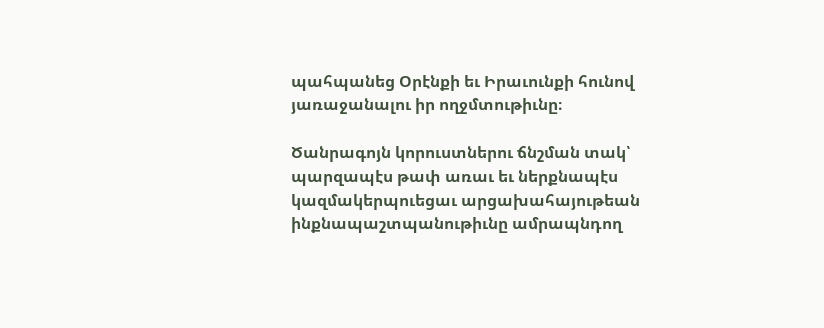պահպանեց Օրէնքի եւ Իրաւունքի հունով յառաջանալու իր ողջմտութիւնը։

Ծանրագոյն կորուստներու ճնշման տակ՝ պարզապէս թափ առաւ եւ ներքնապէս կազմակերպուեցաւ արցախահայութեան ինքնապաշտպանութիւնը ամրապնդող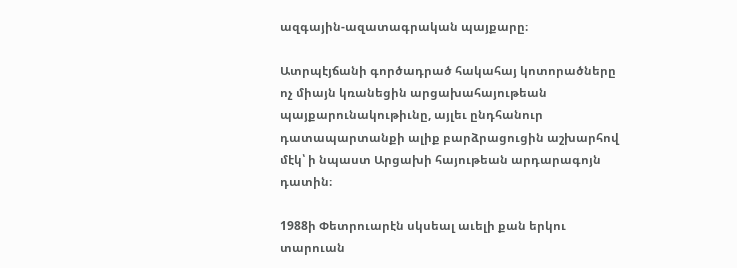ազգային-ազատագրական պայքարը։

Ատրպէյճանի գործադրած հակահայ կոտորածները ոչ միայն կռանեցին արցախահայութեան պայքարունակութիւնը, այլեւ ընդհանուր դատապարտանքի ալիք բարձրացուցին աշխարհով մէկ՝ ի նպաստ Արցախի հայութեան արդարագոյն դատին։

1988ի Փետրուարէն սկսեալ աւելի քան երկու տարուան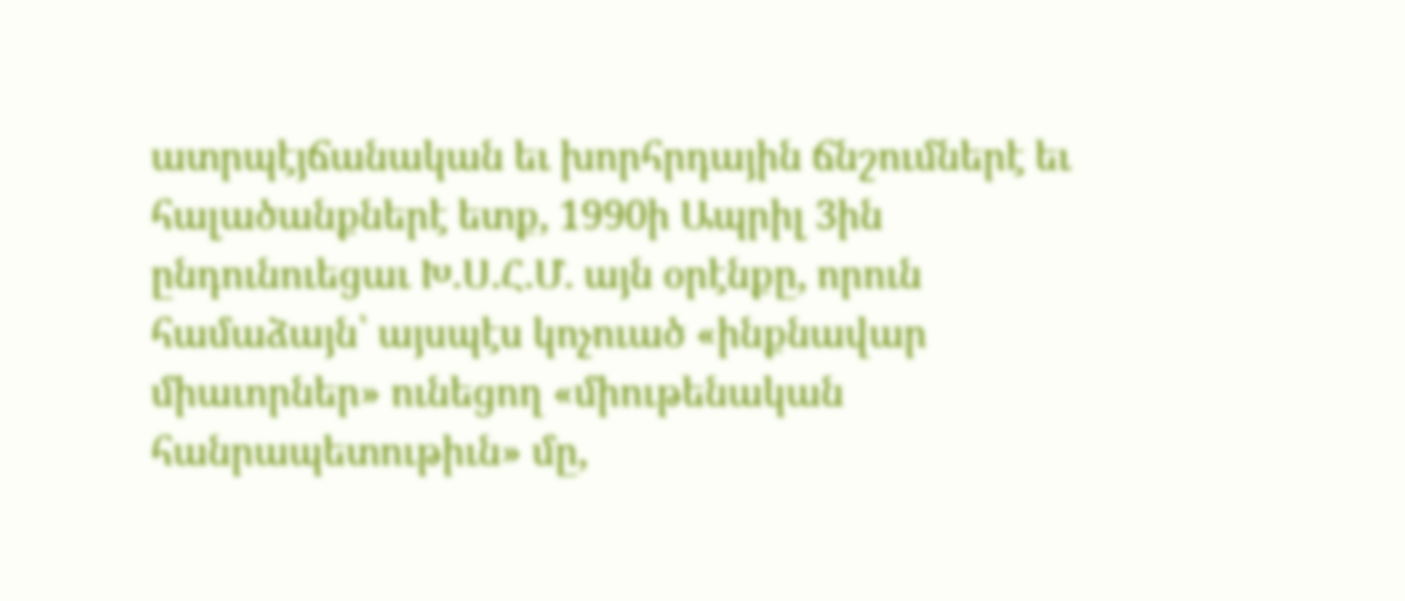ատրպէյճանական եւ խորհրդային ճնշումներէ եւ հալածանքներէ ետք, 1990ի Ապրիլ 3ին ընդունուեցաւ Խ.Ս.Հ.Մ. այն օրէնքը, որուն համաձայն՝ այսպէս կոչուած «ինքնավար միաւորներ» ունեցող «միութենական հանրապետութիւն» մը,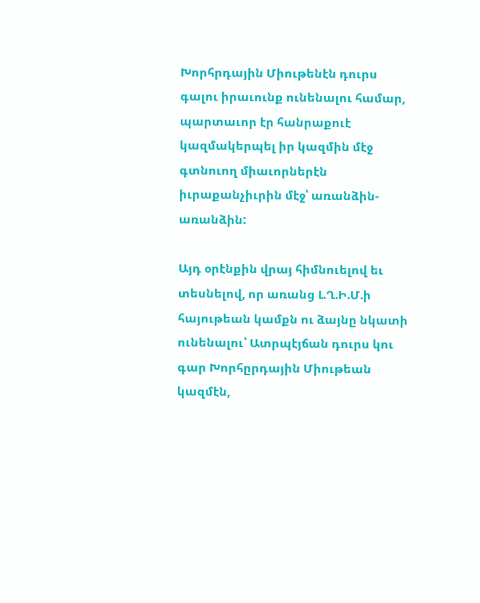Խորհրդային Միութենէն դուրս գալու իրաւունք ունենալու համար, պարտաւոր էր հանրաքուէ կազմակերպել իր կազմին մէջ գտնուող միաւորներէն իւրաքանչիւրին մէջ՝ առանձին-առանձին:

Այդ օրէնքին վրայ հիմնուելով եւ տեսնելով, որ առանց Լ.Ղ.Ի.Մ.ի հայութեան կամքն ու ձայնը նկատի ունենալու՝ Ատրպէյճան դուրս կու գար Խորհըրդային Միութեան կազմէն,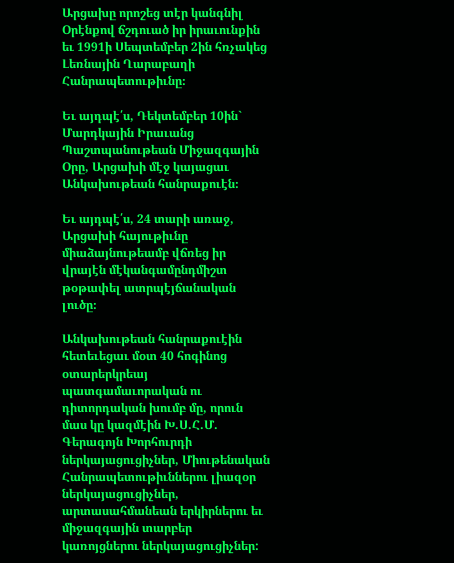Արցախը որոշեց տէր կանգնիլ Օրէնքով ճշդուած իր իրաւունքին եւ 1991ի Սեպտեմբեր 2ին հռչակեց Լեռնային Ղարաբաղի Հանրապետութիւնը։

Եւ այդպէ՛ս, Դեկտեմբեր 10ին` Մարդկային Իրաւանց Պաշտպանութեան Միջազգային Օրը, Արցախի մէջ կայացաւ Անկախութեան հանրաքուէն։

Եւ այդպէ՛ս, 24 տարի առաջ, Արցախի հայութիւնը միաձայնութեամբ վճռեց իր վրայէն մէկանգամընդմիշտ թօթափել ատրպէյճանական լուծը։

Անկախութեան հանրաքուէին հետեւեցաւ մօտ 40 հոգինոց օտարերկրեայ պատգամաւորական ու դիտորդական խումբ մը, որուն մաս կը կազմէին Խ.Ս.Հ.Մ. Գերագոյն Խորհուրդի ներկայացուցիչներ, Միութենական Հանրապետութիւններու լիազօր ներկայացուցիչներ, արտասահմանեան երկիրներու եւ միջազգային տարբեր կառոյցներու ներկայացուցիչներ: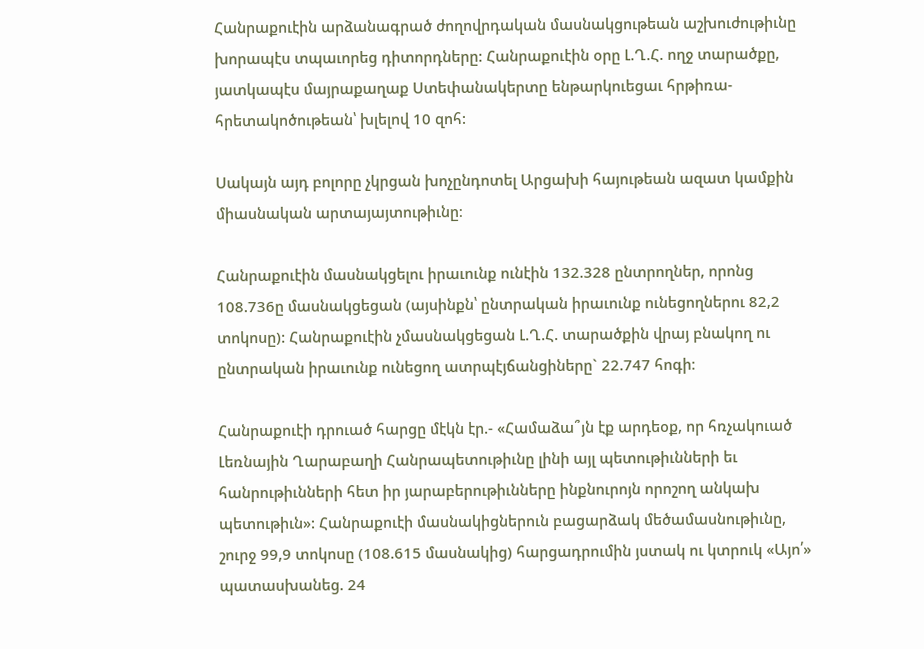Հանրաքուէին արձանագրած ժողովրդական մասնակցութեան աշխուժութիւնը խորապէս տպաւորեց դիտորդները: Հանրաքուէին օրը Լ.Ղ.Հ. ողջ տարածքը, յատկապէս մայրաքաղաք Ստեփանակերտը ենթարկուեցաւ հրթիռա-հրետակոծութեան՝ խլելով 10 զոհ:

Սակայն այդ բոլորը չկրցան խոչընդոտել Արցախի հայութեան ազատ կամքին միասնական արտայայտութիւնը։

Հանրաքուէին մասնակցելու իրաւունք ունէին 132.328 ընտրողներ, որոնց 108.736ը մասնակցեցան (այսինքն՝ ընտրական իրաւունք ունեցողներու 82,2 տոկոսը): Հանրաքուէին չմասնակցեցան Լ.Ղ.Հ. տարածքին վրայ բնակող ու ընտրական իրաւունք ունեցող ատրպէյճանցիները` 22.747 հոգի։

Հանրաքուէի դրուած հարցը մէկն էր.- «Համաձա՞յն էք արդեօք, որ հռչակուած Լեռնային Ղարաբաղի Հանրապետութիւնը լինի այլ պետութիւնների եւ հանրութիւնների հետ իր յարաբերութիւնները ինքնուրոյն որոշող անկախ պետութիւն»: Հանրաքուէի մասնակիցներուն բացարձակ մեծամասնութիւնը, շուրջ 99,9 տոկոսը (108.615 մասնակից) հարցադրումին յստակ ու կտրուկ «Այո՛» պատասխանեց. 24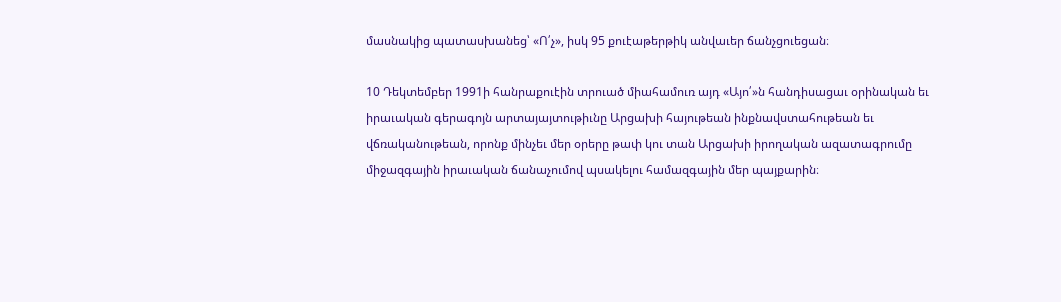մասնակից պատասխանեց՝ «Ո՛չ», իսկ 95 քուէաթերթիկ անվաւեր ճանչցուեցան։

10 Դեկտեմբեր 1991ի հանրաքուէին տրուած միահամուռ այդ «Այո՛»ն հանդիսացաւ օրինական եւ իրաւական գերագոյն արտայայտութիւնը Արցախի հայութեան ինքնավստահութեան եւ վճռականութեան, որոնք մինչեւ մեր օրերը թափ կու տան Արցախի իրողական ազատագրումը միջազգային իրաւական ճանաչումով պսակելու համազգային մեր պայքարին։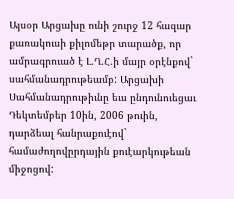Այսօր Արցախը ունի շուրջ 12 հազար քառակուսի քիլոմեթր տարածք, որ ամրագրուած է Լ.Ղ.Հ.ի մայր օրէնքով` սահմանադրութեամբ: Արցախի Սահմանադրութիւնը եւս ընդունուեցաւ Դեկտեմբեր 10ին, 2006 թուին, դարձեալ հանրաքուէով` համաժողովըրդային քուէարկութեան միջոցով: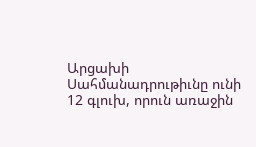Արցախի Սահմանադրութիւնը ունի 12 գլուխ, որուն առաջին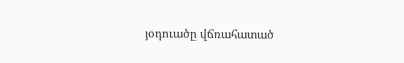յօդուածը վճռահատած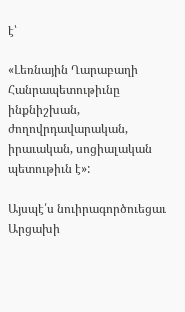է՝

«Լեռնային Ղարաբաղի Հանրապետութիւնը ինքնիշխան, ժողովրդավարական, իրաւական, սոցիալական պետութիւն է»:

Այսպէ՛ս նուիրագործուեցաւ Արցախի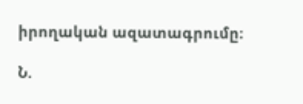իրողական ազատագրումը։

Ն.